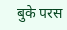बुके परस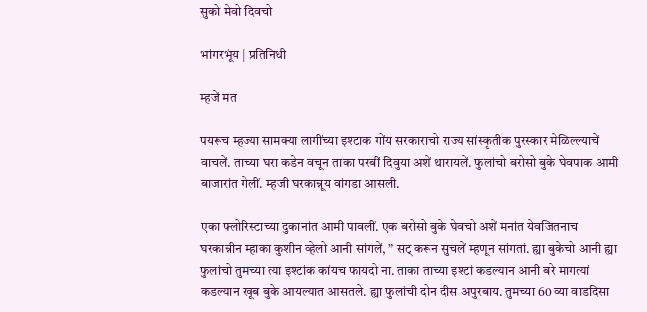सुको मेवो दिवचो

भांगरभूंय | प्रतिनिधी

म्हजें मत

पयरूच म्हज्या सामक्या लागींच्या इश्टाक गोंय सरकाराचो राज्य सांस्कृतीक पुरस्कार मेळिल्ल्याचें वाचलें. ताच्या घरा कडेन वचून ताका परबीं दिवुया अशें थारायलें. फुलांचो बरोसो बुके घेवपाक आमी बाजारांत गेलीं. म्हजी घरकान्नूय वांगडा आसली.

एका फ्लोरिस्टाच्या दुकानांत आमी पावलीं. एक बरोसो बुके घेवचो अशें मनांत येवजितनाच घरकान्नीन म्हाका कुशीन व्हेलो आनी सांगलें, ” सट् करून सुचलें म्हणून सांगतां. ह्या बुकेचो आनी ह्या फुलांचो तुमच्या त्या इश्टांक कांयच फायदो ना. ताका ताच्या इश्टां कडल्यान आनी बरे मागत्यां कडल्यान खूब बुके आयल्यात आसतले. ह्या फुलांची दोन दीस अपुरबाय. तुमच्या 60 व्या वाडदिसा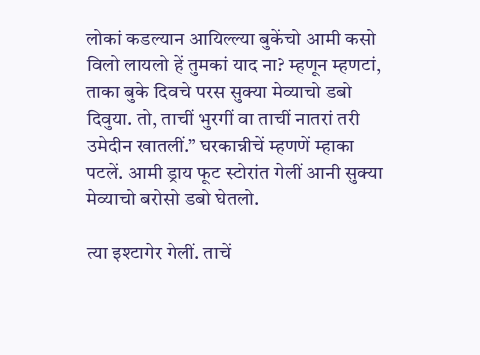लोकां कडल्यान आयिल्ल्या बुकेंचो आमी कसो विलो लायलो हें तुमकां याद ना? म्हणून म्हणटां, ताका बुके दिवचे परस सुक्या मेव्याचो डबो दिवुया. तो, ताचीं भुरगीं वा ताचीं नातरां तरी उमेदीन खातलीं.” घरकान्नीचें म्हणणें म्हाका पटलें. आमी ड्राय फूट स्टोरांत गेलीं आनी सुक्या मेव्याचो बरोसो डबो घेतलो.

त्या इश्टागेर गेलीं. ताचें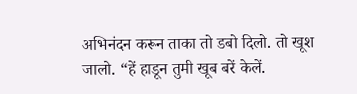अभिनंदन करून ताका तो डबो दिलो. तो खूश जालो. “हें हाडून तुमी खूब बरें केलें.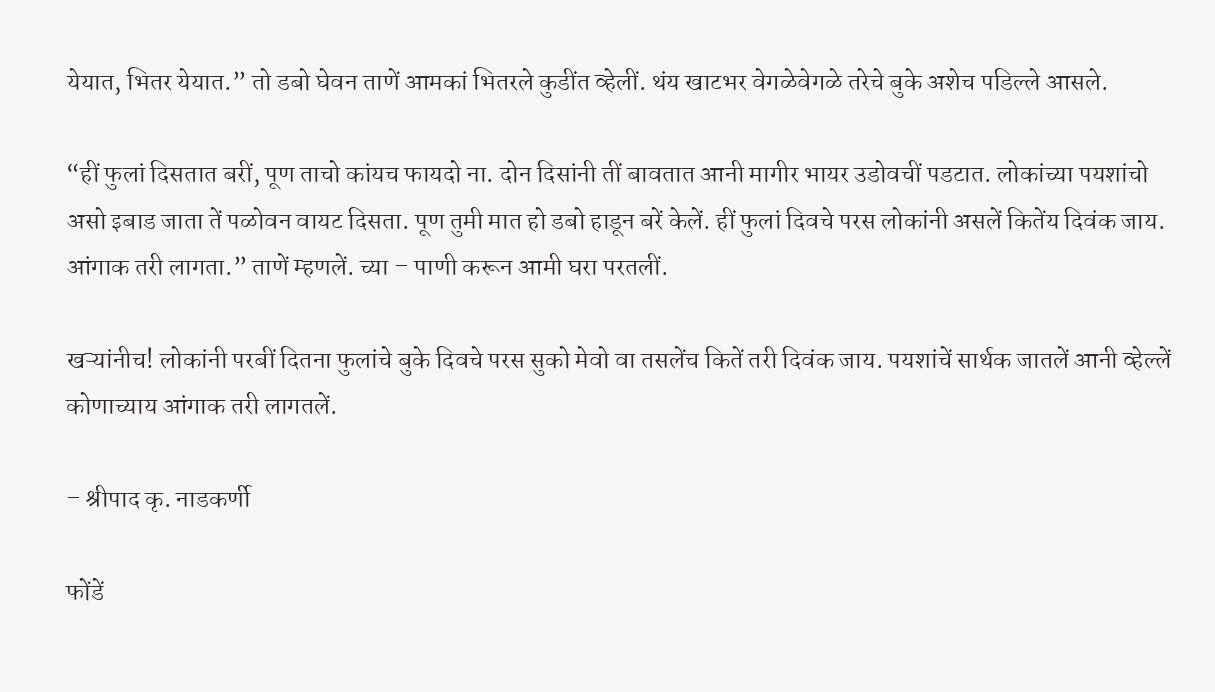येयात, भितर येयात.” तो डबो घेवन ताणें आमकां भितरले कुडींत व्हेलीं. थंय खाटभर वेगळेवेगळे तरेचे बुके अशेच पडिल्ले आसले.

“हीं फुलां दिसतात बरीं, पूण ताचो कांयच फायदो ना. दोन दिसांनी तीं बावतात आनी मागीर भायर उडोवचीं पडटात. लोकांच्या पयशांचो असो इबाड जाता तें पळोवन वायट दिसता. पूण तुमी मात हो डबो हाडून बरें केलें. हीं फुलां दिवचे परस लोकांनी असलें कितेंय दिवंक जाय. आंगाक तरी लागता.” ताणें म्हणलें. च्या – पाणी करून आमी घरा परतलीं.

खऱ्यांनीच! लोकांनी परबीं दितना फुलांचे बुके दिवचे परस सुको मेवो वा तसलेंच कितें तरी दिवंक जाय. पयशांचें सार्थक जातलें आनी व्हेल्लें कोणाच्याय आंगाक तरी लागतलें.

– श्रीपाद कृ. नाडकर्णी

फोंडें